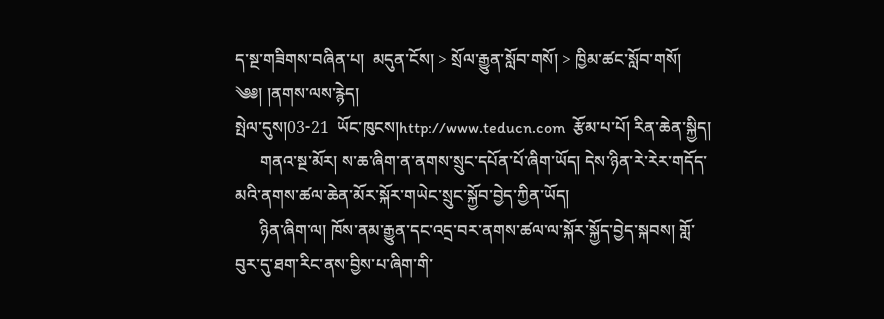ད་སྔ་གཟིགས་བཞིན་པ།  མདུན་ངོས། > སྲོལ་རྒྱུན་སློབ་གསོ། > ཁྱིམ་ཚང་སློབ་གསོ།
༄༅། །ནགས་ལས་རྙེད།
སྤེལ་དུས།03-21  ཡོང་ཁུངས།http://www.teducn.com  རྩོམ་པ་པོ། རིན་ཆེན་སྐྱིད།
      གནའ་སྔ་མོར། ས་ཆ་ཞིག་ན་ནགས་སྲུང་དཔོན་པོ་ཞིག་ཡོད། དེས་ཉིན་རེ་རེར་གདོད་མའི་ནགས་ཚལ་ཆེན་མོར་སྐོར་གཡེང་སྲུང་སྐྱོབ་བྱེད་ཀྱིན་ཡོད།
      ཉིན་ཞིག་ལ། ཁོས་ནམ་རྒྱུན་དང་འདྲ་བར་ནགས་ཚལ་ལ་སྐོར་སྐྱོད་བྱེད་སྐབས། གློ་བུར་དུ་ཐག་རིང་ནས་བྱིས་པ་ཞིག་གི་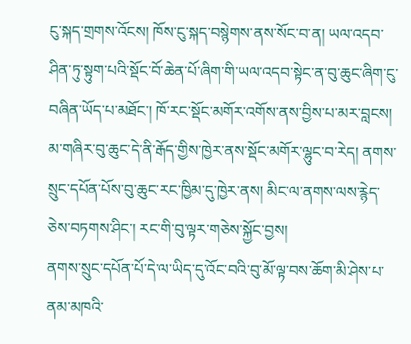ངུ་སྐད་གྲགས་འོངས། ཁོས་ངུ་སྐད་བསྙེགས་ནས་སོང་བ་ན། ཡལ་འདབ་ཤིན་ཏུ་སྟུག་པའི་སྡོང་བོ་ཆེན་པོ་ཞིག་གི་ཡལ་འདབ་སྟེང་ན་བུ་ཆུང་ཞིག་ངུ་བཞིན་ཡོད་པ་མཐོང་། ཁོ་རང་སྡོང་མགོར་འགོས་ནས་བྱིས་པ་མར་བླངས། མ་གཞིར་བུ་ཆུང་དེ་ནི་རྒོད་གྱིས་ཁྱེར་ནས་སྡོང་མགོར་ལྷུང་བ་རེད། ནགས་སྲུང་དཔོན་པོས་བུ་ཆུང་རང་ཁྱིམ་དུ་ཁྱེར་ནས། མིང་ལ་ནགས་ལས་རྙེད་ཅེས་བཏགས་ཤིང་། རང་གི་བུ་ལྟར་གཅེས་སྐྱོང་བྱས།
ནགས་སྲུང་དཔོན་པོ་དེ་ལ་ཡིད་དུ་འོང་བའི་བུ་མོ་ལྟ་བས་ཆོག་མི་ཤེས་པ་ནམ་མཁའི་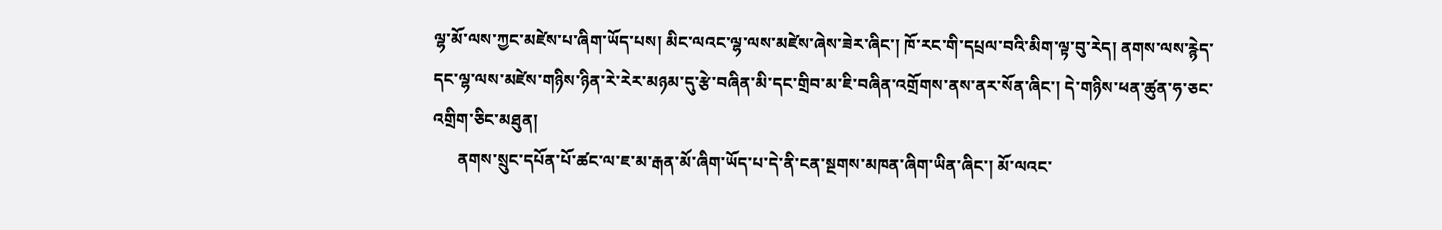ལྷ་མོ་ལས་ཀྱང་མཛེས་པ་ཞིག་ཡོད་པས། མིང་ལའང་ལྷ་ལས་མཛེས་ཞེས་ཟེར་ཞིང་། ཁོ་རང་གི་དཔྲལ་བའི་མིག་ལྟ་བུ་རེད། ནགས་ལས་རྙེད་དང་ལྷ་ལས་མཛེས་གཉིས་ཉིན་རེ་རེར་མཉམ་དུ་རྩེ་བཞིན་མི་དང་གྲིབ་མ་ཇི་བཞིན་འགྲོགས་ནས་ནར་སོན་ཞིང་། དེ་གཉིས་ཕན་ཚུན་ཧ་ཅང་འགྲིག་ཅིང་མཐུན།
      ནགས་སྲུང་དཔོན་པོ་ཚང་ལ་ཇ་མ་རྒན་མོ་ཞིག་ཡོད་པ་དེ་ནི་ངན་སྔགས་མཁན་ཞིག་ཡིན་ཞིང་། མོ་ལའང་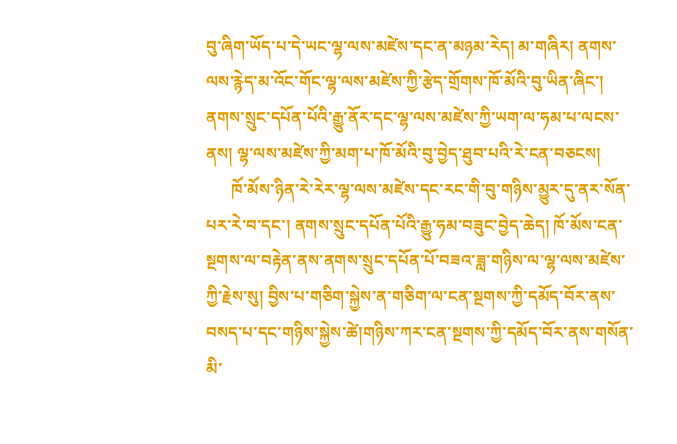བུ་ཞིག་ཡོད་པ་དེ་ཡང་ལྷ་ལས་མཛེས་དང་ན་མཉམ་རེད། མ་གཞིར། ནགས་ལས་རྙེད་མ་འོང་གོང་ལྷ་ལས་མཛེས་ཀྱི་རྩེད་གྲོགས་ཁོ་མོའི་བུ་ཡིན་ཞིང་། ནགས་སྲུང་དཔོན་པོའི་རྒྱུ་ནོར་དང་ལྷ་ལས་མཛེས་ཀྱི་ཡག་ལ་ཧམ་པ་ལངས་ནས། ལྷ་ལས་མཛེས་ཀྱི་མག་པ་ཁོ་མོའི་བུ་བྱེད་ཐུབ་པའི་རེ་ངན་བཅངས།
      ཁོ་མོས་ཉིན་རེ་རེར་ལྷ་ལས་མཛེས་དང་རང་གི་བུ་གཉིས་མྱུར་དུ་ནར་སོན་པར་རེ་བ་དང་། ནགས་སྲུང་དཔོན་པོའི་རྒྱུ་ཧམ་བཟུང་བྱེད་ཆེད། ཁོ་མོས་ངན་སྔགས་ལ་བརྟེན་ནས་ནགས་སྲུང་དཔོན་པོ་བཟའ་ཟླ་གཉིས་ལ་ལྷ་ལས་མཛེས་ཀྱི་རྗེས་སུ། བྱིས་པ་གཅིག་སྐྱེས་ན་གཅིག་ལ་ངན་སྔགས་ཀྱི་དམོད་བོར་ནས་བསད་པ་དང་གཉིས་སྐྱེས་ཚེ།གཉིས་ཀར་ངན་སྔགས་ཀྱི་དམོད་བོར་ནས་གསོན་མི་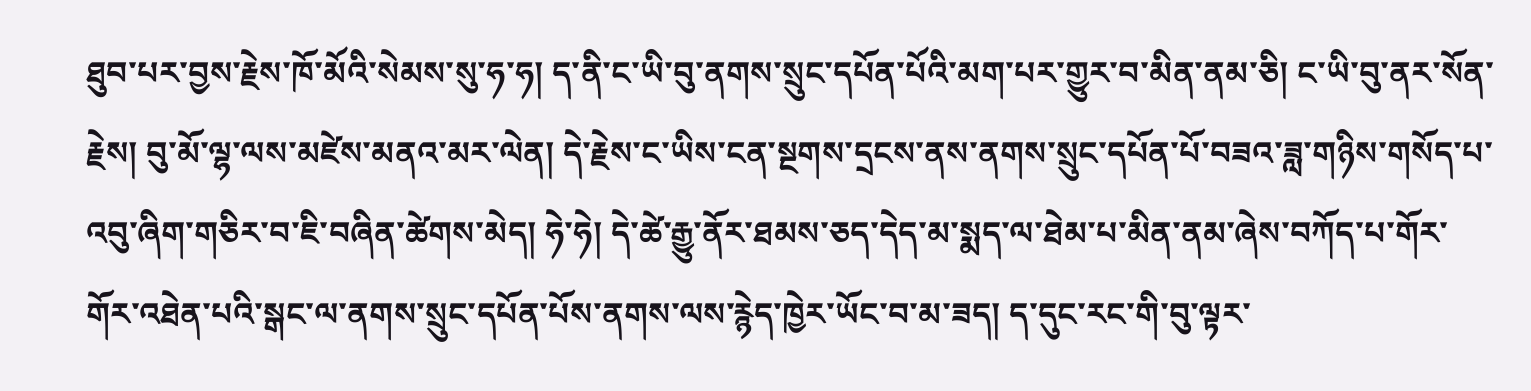ཐུབ་པར་བྱས་རྗེས་ཁོ་མོའི་སེམས་སུ་ཧ་ཧ། ད་ནི་ང་ཡི་བུ་ནགས་སྲུང་དཔོན་པོའི་མག་པར་གྱུར་བ་མིན་ནམ་ཅི། ང་ཡི་བུ་ནར་སོན་རྗེས། བུ་མོ་ལྷ་ལས་མཛེས་མནའ་མར་ལེན། དེ་རྗེས་ང་ཡིས་ངན་སྔགས་དྲངས་ནས་ནགས་སྲུང་དཔོན་པོ་བཟའ་ཟླ་གཉིས་གསོད་པ་འབུ་ཞིག་གཅིར་བ་ཇི་བཞིན་ཚེགས་མེད། ཧེ་ཧེ། དེ་ཚེ་རྒྱུ་ནོར་ཐམས་ཅད་དེད་མ་སྨད་ལ་ཐེམ་པ་མིན་ནམ་ཞེས་བཀོད་པ་གོར་གོར་འཐེན་པའི་སྒང་ལ་ནགས་སྲུང་དཔོན་པོས་ནགས་ལས་རྙེད་ཁྱེར་ཡོང་བ་མ་ཟད། ད་དུང་རང་གི་བུ་ལྟར་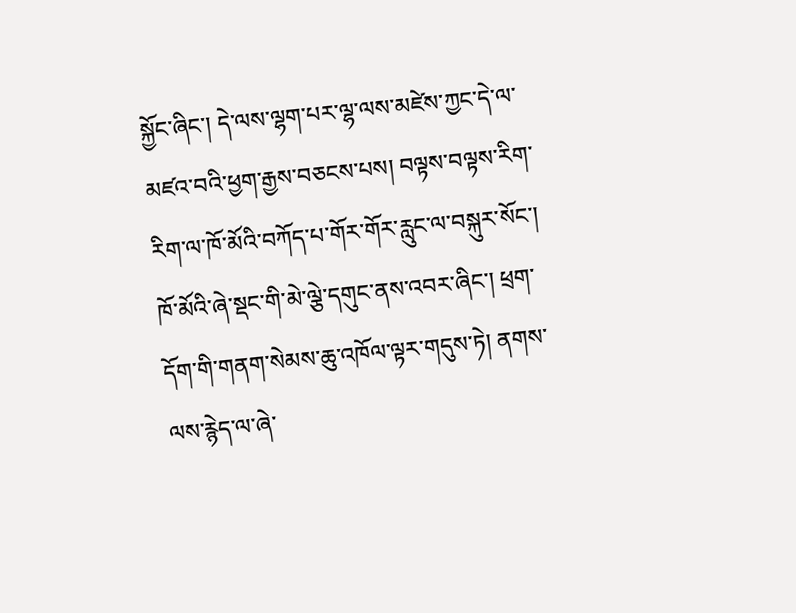སྐྱོང་ཞིང་། དེ་ལས་ལྷག་པར་ལྷ་ལས་མཛེས་ཀྱང་དེ་ལ་མཛའ་བའི་ཕྱག་རྒྱས་བཅངས་པས། བལྟས་བལྟས་རིག་རིག་ལ་ཁོ་མོའི་བཀོད་པ་གོར་གོར་རླུང་ལ་བསྐུར་སོང་། ཁོ་མོའི་ཞེ་སྡང་གི་མེ་ལྕེ་དགུང་ནས་འབར་ཞིང་། ཕྲག་དོག་གི་གནག་སེམས་ཆུ་འཁོལ་ལྟར་གདུས་ཏེ། ནགས་ལས་རྙེད་ལ་ཞེ་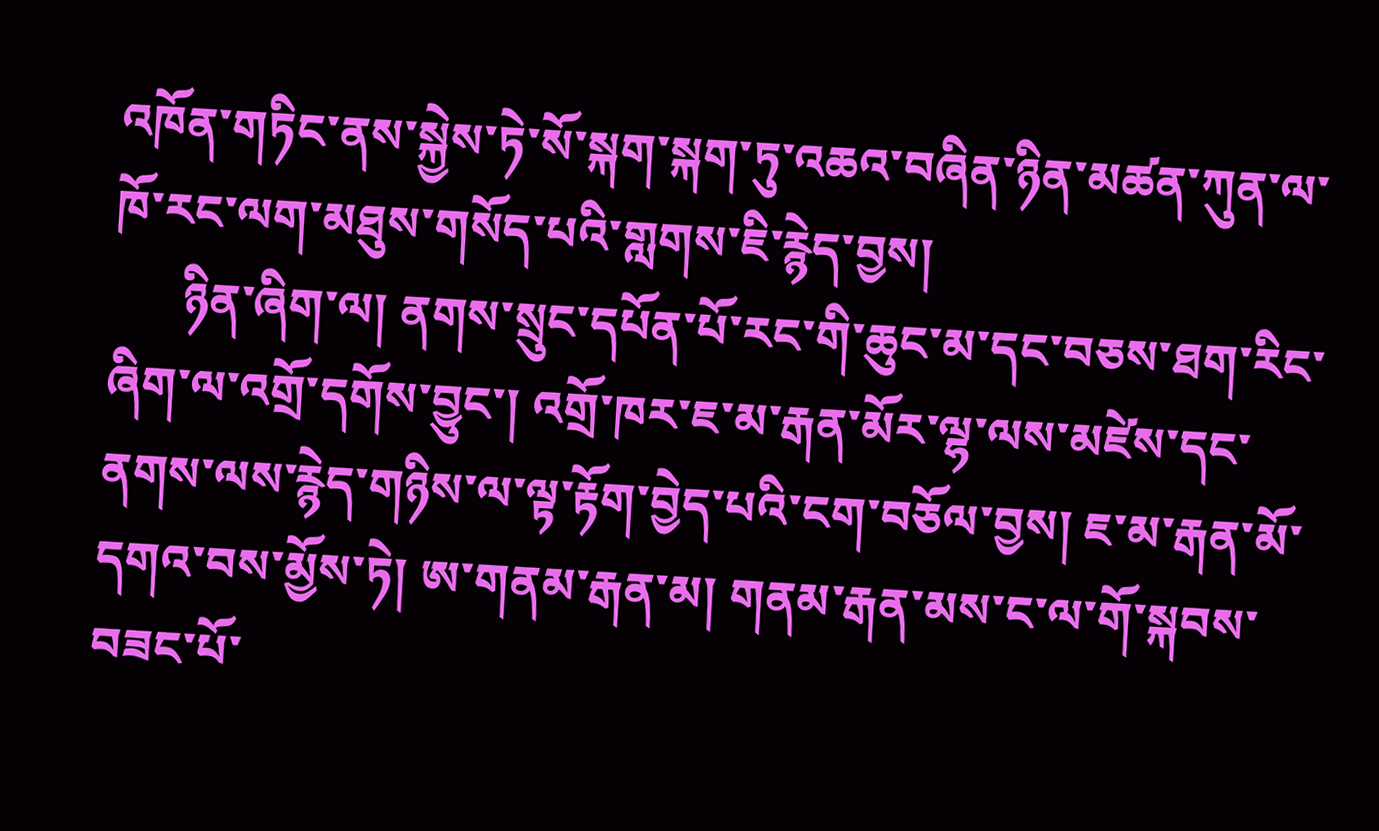འཁོན་གཏིང་ནས་སྐྱེས་ཏེ་སོ་སྐག་སྐག་ཏུ་འཆའ་བཞིན་ཉིན་མཚན་ཀུན་ལ་ཁོ་རང་ལག་མཐུས་གསོད་པའི་གླགས་ཇི་རྙེད་བྱས།
      ཉིན་ཞིག་ལ། ནགས་སྲུང་དཔོན་པོ་རང་གི་ཆུང་མ་དང་བཅས་ཐག་རིང་ཞིག་ལ་འགྲོ་དགོས་བྱུང་། འགྲོ་ཁར་ཇ་མ་རྒན་མོར་ལྷ་ལས་མཛེས་དང་ནགས་ལས་རྙེད་གཉིས་ལ་ལྟ་རྟོག་བྱེད་པའི་ངག་བཅོལ་བྱས། ཇ་མ་རྒན་མོ་དགའ་བས་མྱོས་ཏེ། ཨ་གནམ་རྒན་མ། གནམ་རྒན་མས་ང་ལ་གོ་སྐབས་བཟང་པོ་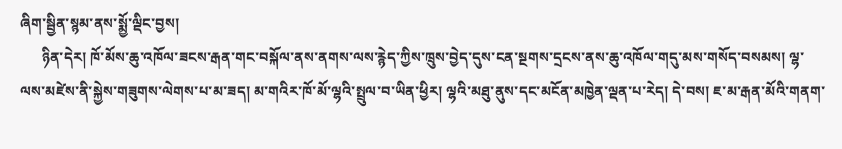ཞིག་སྦྱིན་སྙམ་ནས་སྨྱོ་ལྡིང་བྱས།
      ཉིན་དེར། ཁོ་མོས་ཆུ་འཁོལ་ཟངས་རྒན་གང་བསྐོལ་ནས་ནགས་ལས་རྙེད་ཀྱིས་ཁྲུས་བྱེད་དུས་ངན་སྔགས་དྲངས་ནས་ཆུ་འཁོལ་གདུ་མས་གསོད་བསམས། ལྷ་ལས་མཛེས་ནི་སྐྱེས་གཟུགས་ལེགས་པ་མ་ཟད། མ་གའིར་ཁོ་མོ་ལྷའི་སྤྲུལ་བ་ཡིན་ཕྱིར། ལྷའི་མཐུ་ནུས་དང་མངོན་མཁྱེན་ལྡན་པ་རེད། དེ་བས། ཇ་མ་རྒན་མོའི་གནག་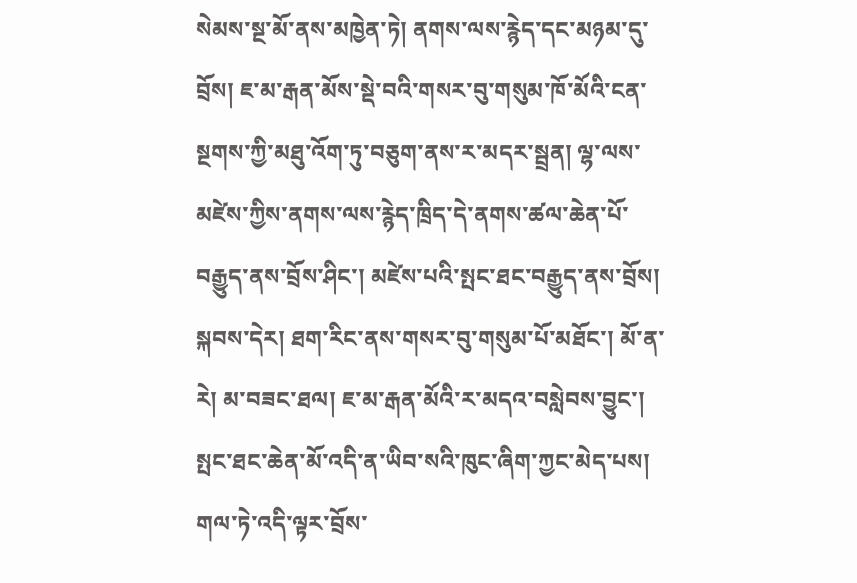སེམས་སྔ་མོ་ནས་མཁྱེན་ཏེ། ནགས་ལས་རྙེད་དང་མཉམ་དུ་བྲོས། ཇ་མ་རྒན་མོས་སྡེ་བའི་གསར་བུ་གསུམ་ཁོ་མོའི་ངན་སྔགས་ཀྱི་མཐུ་འོག་ཏུ་བཅུག་ནས་ར་མདར་སྦྲན། ལྷ་ལས་མཛེས་ཀྱིས་ནགས་ལས་རྙེད་ཁྲིད་དེ་ནགས་ཚལ་ཆེན་པོ་བརྒྱུད་ནས་བྲོས་ཤིང་། མཛེས་པའི་སྤང་ཐང་བརྒྱུད་ནས་བྲོས། སྐབས་དེར། ཐག་རིང་ནས་གསར་བུ་གསུམ་པོ་མཐོང་། མོ་ན་རེ། མ་བཟང་ཐལ། ཇ་མ་རྒན་མོའི་ར་མདའ་བསླེབས་བྱུང་། སྤང་ཐང་ཆེན་མོ་འདི་ན་ཡིབ་སའི་ཁུང་ཞིག་ཀྱང་མེད་པས། གལ་ཏེ་འདི་ལྟར་བྲོས་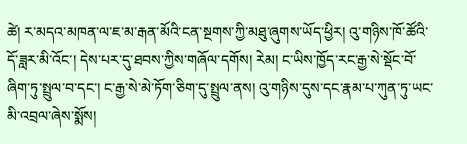ཚེ། ར་མདའ་མཁན་ལ་ཇ་མ་རྒན་མོའི་ངན་སྔགས་ཀྱི་མཐུ་ཞུགས་ཡོད་ཕྱིར། འུ་གཉིས་ཁོ་ཚོའི་དོ་ཟླར་མི་འོང་། དེས་པར་དུ་ཐབས་ཀྱིས་གཞོལ་དགོས། རེམ། ང་ཡིས་ཁྱོད་རང་རྒྱ་སེ་སྡོང་བོ་ཞིག་ཏུ་སྤྲུལ་བ་དང་། ང་རྒྱ་སེ་མེ་ཏོག་ཅིག་དུ་སྤྲུལ་ནས། འུ་གཉིས་དུས་དང་རྣམ་པ་ཀུན་ཏུ་ཡང་མི་འབྲལ་ཞེས་སྨོས།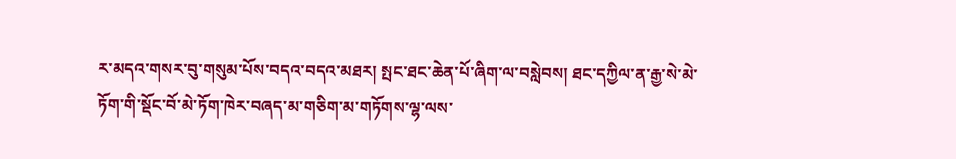ར་མདའ་གསར་བུ་གསུམ་པོས་བདའ་བདའ་མཐར། སྤང་ཐང་ཆེན་པོ་ཞིག་ལ་བསླེབས། ཐང་དཀྱིལ་ན་རྒྱ་སེ་མེ་ཏོག་གི་སྡོང་བོ་མེ་ཏོག་ཁེར་བཞད་མ་གཅིག་མ་གཏོགས་ལྷ་ལས་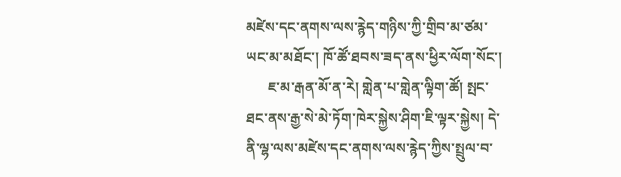མཛེས་དང་ནགས་ལས་རྙེད་གཉིས་ཀྱི་གྲིབ་མ་ཙམ་ཡང་མ་མཐོང་། ཁོ་ཚོ་ཐབས་ཟད་ནས་ཕྱིར་ལོག་སོང་།
      ཇ་མ་རྒན་མོ་ན་རེ། གླེན་པ་གླེན་ལྟིག་ཚོ། སྤང་ཐང་ནས་རྒྱ་སེ་མེ་ཏོག་ཁེར་སྐྱེས་ཤིག་ཇི་ལྟར་སྐྱེས། དེ་ནི་ལྷ་ལས་མཛེས་དང་ནགས་ལས་རྙེད་ཀྱིས་སྤྲུལ་བ་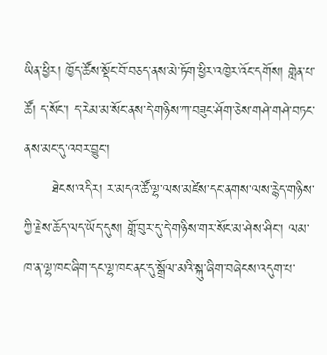ཡིན་ཕྱིར། ཁྱོད་ཚོས་སྡོང་བོ་བཅད་ནས་མེ་ཏོག་ཕྱིར་འཁྱེར་འོང་དགོས། གླེན་པ་ཚོ། ད་སོང་། ད་རེམ་མ་སོང་ནས་དེ་གཉིས་ཀ་བཟུང་ཤོག་ཅེས་གཤེ་གཤེ་བཏང་ནས་མང་དུ་འབར་བྱུང་།
      ཐེངས་འདིར། ར་མདའ་ཚོ་ལྷ་ལས་མཛེས་དང་ནགས་ལས་རྙེད་གཉིས་ཀྱི་རྗེས་ཆོད་ལད་ཡོད་དུས། གློ་བུར་དུ་དེ་གཉིས་གར་སོང་མ་ཤེས་ཤིང་། ལམ་ཁ་ན་ལྷ་ཁང་ཞིག་དང་ལྷ་ཁང་ནང་དུ་སྒྲོལ་མའི་སྐུ་ཞིག་བཞེངས་འདུག་པ་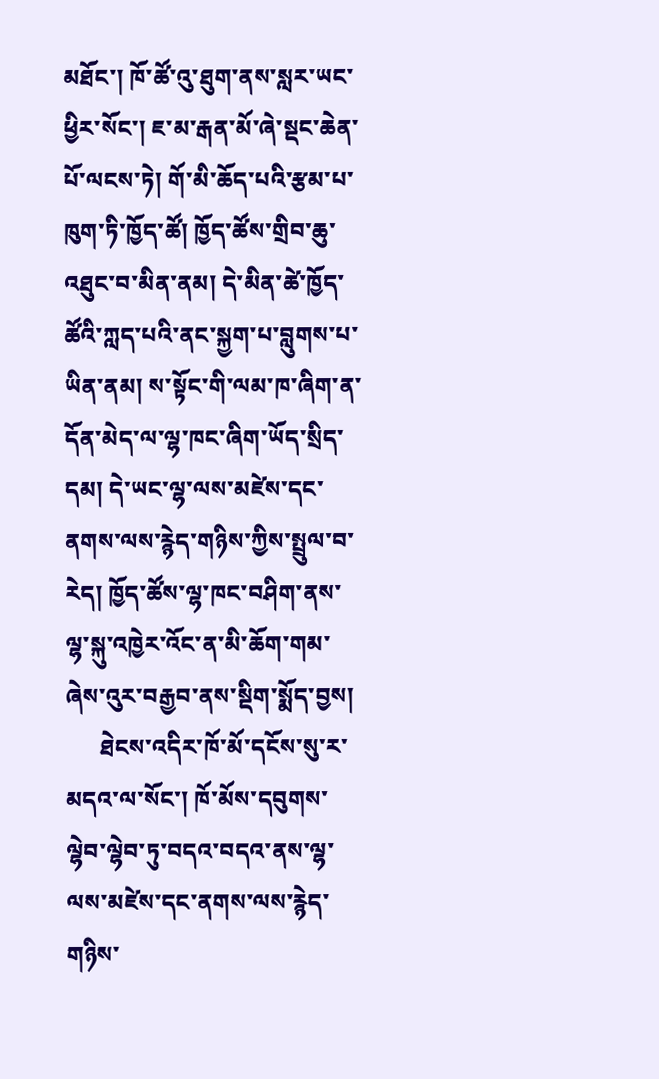མཐོང་། ཁོ་ཚོ་འུ་ཐུག་ནས་སླར་ཡང་ཕྱིར་སོང་། ཇ་མ་རྒན་མོ་ཞེ་སྡང་ཆེན་པོ་ལངས་ཏེ། གོ་མི་ཆོད་པའི་རྩམ་པ་ཁུག་ཏི་ཁྱོད་ཚོ། ཁྱོད་ཚོས་གྲིབ་ཆུ་འཐུང་བ་མིན་ནམ། དེ་མིན་ཚེ་ཁྱོད་ཚོའི་ཀླད་པའི་ནང་སྐྱག་པ་བླུགས་པ་ཡིན་ནམ། ས་སྟོང་གི་ལམ་ཁ་ཞིག་ན་དོན་མེད་ལ་ལྷ་ཁང་ཞིག་ཡོད་སྲིད་དམ། དེ་ཡང་ལྷ་ལས་མཛེས་དང་ནགས་ལས་རྙེད་གཉིས་ཀྱིས་སྤྲུལ་བ་རེད། ཁྱོད་ཚོས་ལྷ་ཁང་བཤིག་ནས་ལྷ་སྐུ་འཁྱེར་འོང་ན་མི་ཆོག་གམ་ཞེས་འུར་བརྒྱབ་ནས་སྡིག་སྨོད་བྱས།
      ཐེངས་འདིར་ཁོ་མོ་དངོས་སུ་ར་མདའ་ལ་སོང་། ཁོ་མོས་དབུགས་ལྷེབ་ལྷེབ་ཏུ་བདའ་བདའ་ནས་ལྷ་ལས་མཛེས་དང་ནགས་ལས་རྙེད་གཉིས་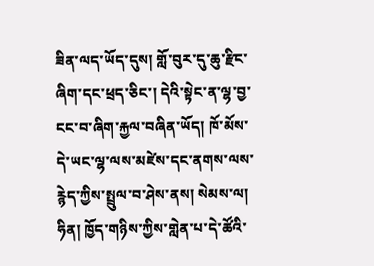ཟིན་ལད་ཡོད་དུས། གློ་བུར་དུ་ཆུ་རྫིང་ཞིག་དང་ཕྲད་ཅིང་། དེའི་སྟེང་ན་ལྷ་བྱ་ངང་བ་ཞིག་རྐྱལ་བཞིན་ཡོད། ཁོ་མོས་དེ་ཡང་ལྷ་ལས་མཛེས་དང་ནགས་ལས་རྙེད་ཀྱིས་སྤྲུལ་བ་ཤེས་ནས། སེམས་ལ། ཧིན། ཁྱོད་གཉིས་ཀྱིས་གླེན་པ་དེ་ཚོའི་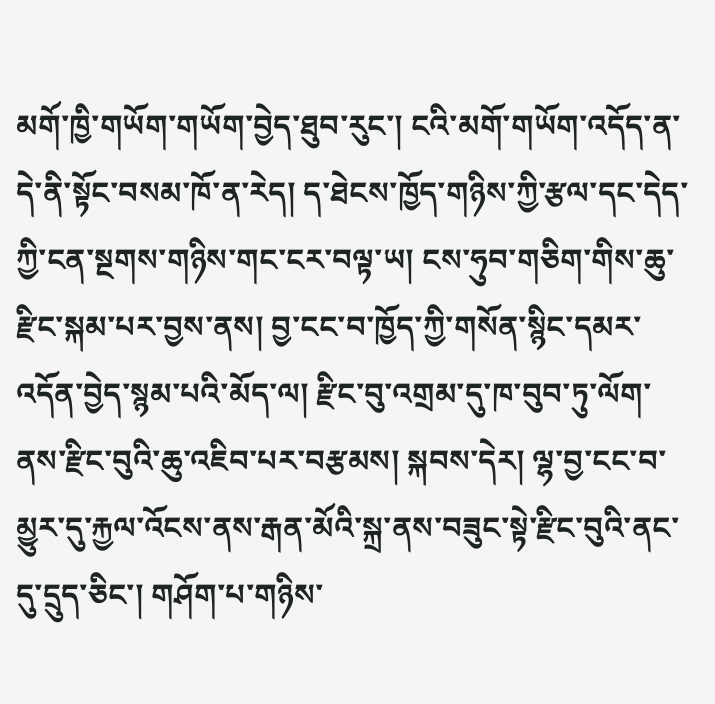མགོ་ཁྱི་གཡོག་གཡོག་བྱེད་ཐུབ་རུང་། ངའི་མགོ་གཡོག་འདོད་ན་དེ་ནི་སྟོང་བསམ་ཁོ་ན་རེད། ད་ཐེངས་ཁྱོད་གཉིས་ཀྱི་རྩལ་དང་དེད་ཀྱི་ངན་སྔགས་གཉིས་གང་ངར་བལྟ་ཡ། ངས་ཧུབ་གཅིག་གིས་ཆུ་རྫིང་སྐམ་པར་བྱས་ནས། བྱ་ངང་བ་ཁྱོད་ཀྱི་གསོན་སྙིང་དམར་འདོན་བྱེད་སྙམ་པའི་མོད་ལ། རྫིང་བུ་འགྲམ་དུ་ཁ་བུབ་ཏུ་ལོག་ནས་རྫིང་བུའི་ཆུ་འཇིབ་པར་བརྩམས། སྐབས་དེར། ལྷ་བྱ་ངང་བ་མྱུར་དུ་རྐྱལ་འོངས་ནས་རྒན་མོའི་སྐྲ་ནས་བཟུང་སྟེ་རྫིང་བུའི་ནང་དུ་དྲུད་ཅིང་། གཤོག་པ་གཉིས་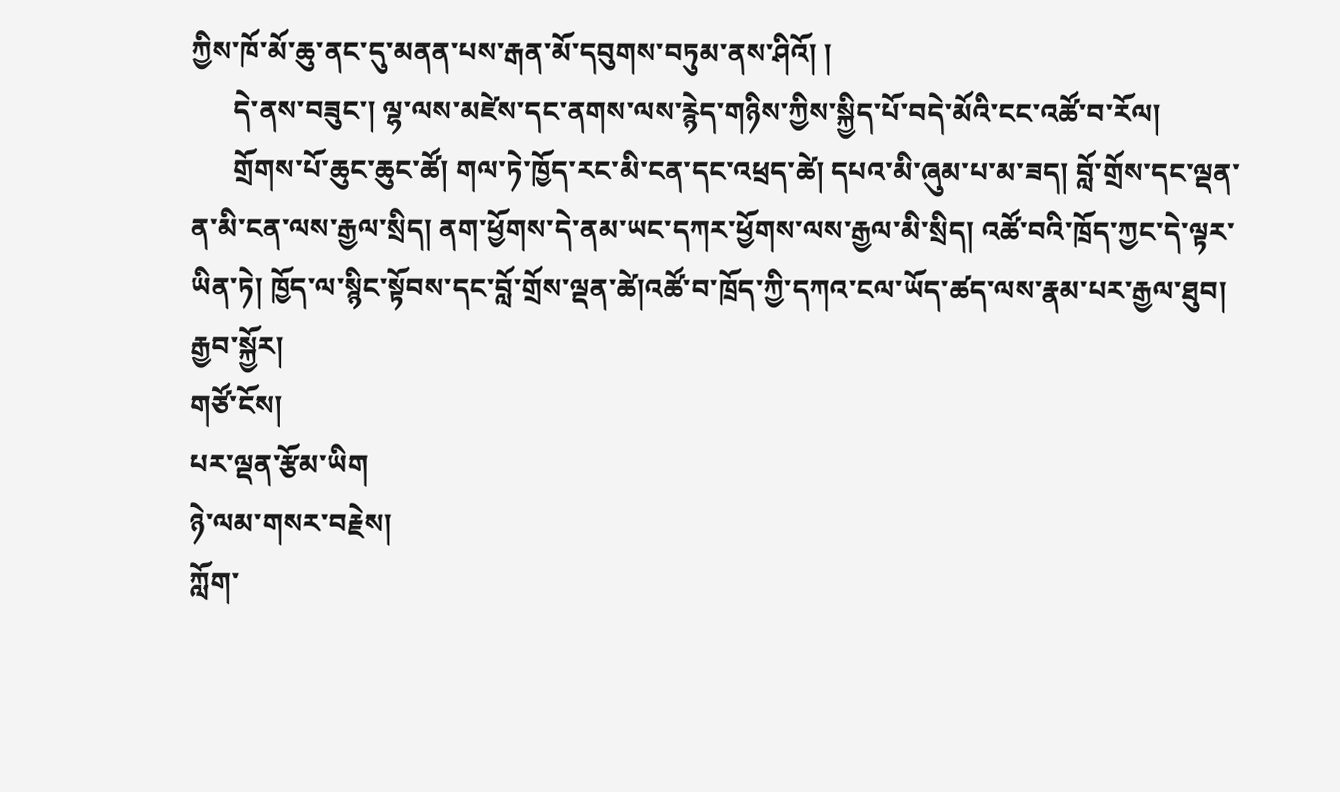ཀྱིས་ཁོ་མོ་ཆུ་ནང་དུ་མནན་པས་རྒན་མོ་དབུགས་བཏུམ་ནས་ཤིའོ། །
      དེ་ནས་བཟུང་། ལྷ་ལས་མཛེས་དང་ནགས་ལས་རྙེད་གཉིས་ཀྱིས་སྐྱིད་པོ་བདེ་མོའི་ངང་འཚོ་བ་རོལ།
      གྲོགས་པོ་ཆུང་ཆུང་ཚོ། གལ་ཏེ་ཁྱོད་རང་མི་ངན་དང་འཕྲད་ཚེ། དཔའ་མི་ཞུམ་པ་མ་ཟད། བློ་གྲོས་དང་ལྡན་ན་མི་ངན་ལས་རྒྱལ་སྲིད། ནག་ཕྱོགས་དེ་ནམ་ཡང་དཀར་ཕྱོགས་ལས་རྒྱལ་མི་སྲིད། འཚོ་བའི་ཁྲོད་ཀྱང་དེ་ལྟར་ཡིན་ཏེ། ཁྱོད་ལ་སྙིང་སྟོབས་དང་བློ་གྲོས་ལྡན་ཚེ།འཚོ་བ་ཁྲོད་ཀྱི་དཀའ་ངལ་ཡོད་ཚད་ལས་རྣམ་པར་རྒྱལ་ཐུབ།
རྒྱབ་སྐྱོར།
གཙོ་ངོས།
པར་ལྡན་རྩོམ་ཡིག
ཉེ་ལམ་གསར་བརྗེས།
ཀློག་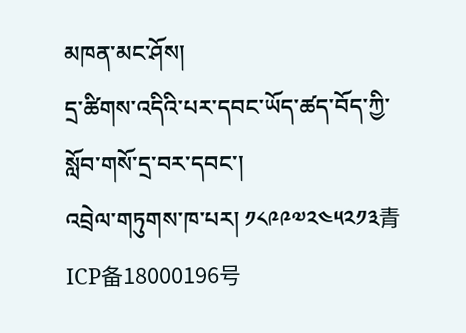མཁན་མང་ཤོས།
དྲ་ཚིགས་འདིའི་པར་དབང་ཡོད་ཚད་བོད་ཀྱི་སློབ་གསོ་དྲ་བར་དབང་།
འབྲེལ་གཏུགས་ཁ་པར། ༡༨༩༩༧༢༤༥༢༡༣青ICP备18000196号